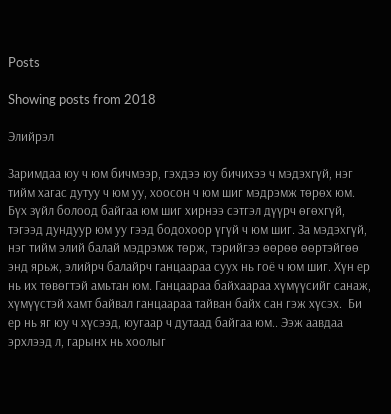Posts

Showing posts from 2018

Элийрэл

Заримдаа юу ч юм бичмээр, гэхдээ юу бичихээ ч мэдэхгүй, нэг тийм хагас дутуу ч юм уу, хоосон ч юм шиг мэдрэмж төрөх юм. Бүх зүйл болоод байгаа юм шиг хирнээ сэтгэл дүүрч өгөхгүй, тэгээд дундуур юм уу гээд бодохоор үгүй ч юм шиг. За мэдэхгүй, нэг тийм элий балай мэдрэмж төрж, тэрийгээ өөрөө өөртэйгөө энд ярьж, элийрч балайрч ганцаараа суух нь гоё ч юм шиг. Хүн ер нь их төвөгтэй амьтан юм. Ганцаараа байхаараа хүмүүсийг санаж, хүмүүстэй хамт байвал ганцаараа тайван байх сан гэж хүсэх.  Би ер нь яг юу ч хүсээд, юугаар ч дутаад байгаа юм.. Ээж аавдаа эрхлээд л, гарынх нь хоолыг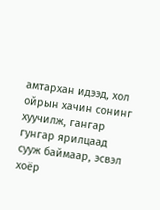амтархан идээд, хол ойрын хачин сонинг хуучилж, гангар гунгар ярилцаад сууж баймаар, эсвэл хоёр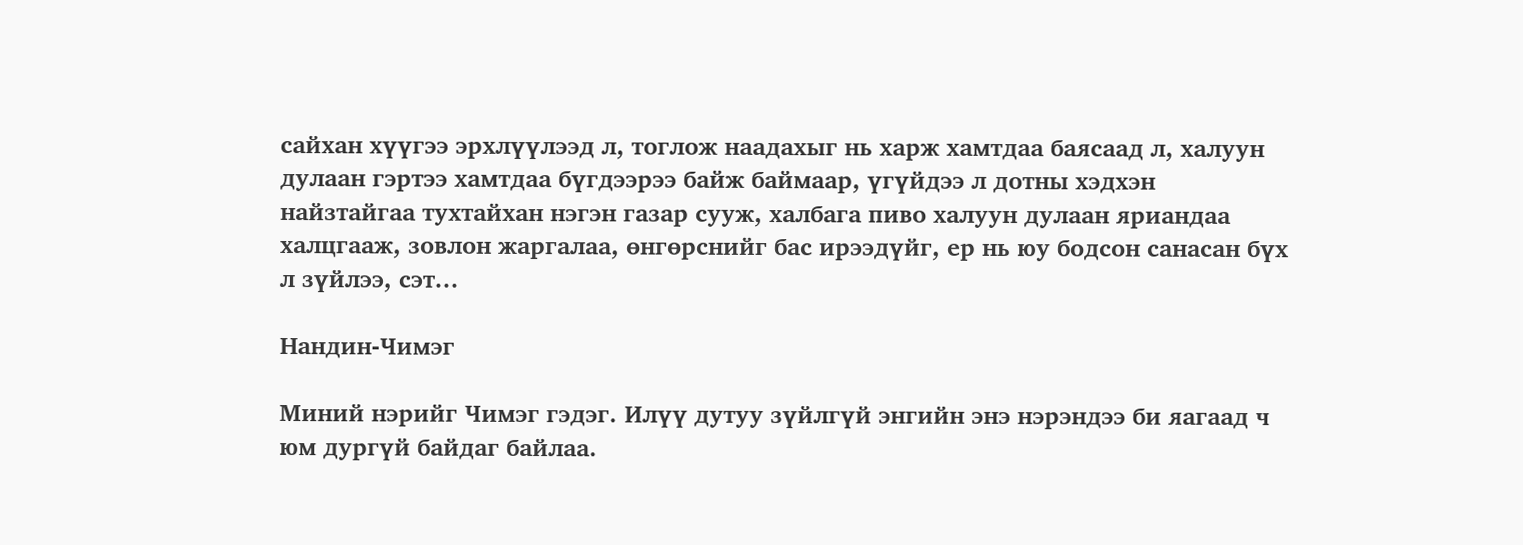сайхан хүүгээ эрхлүүлээд л, тоглож наадахыг нь харж хамтдаа баясаад л, халуун дулаан гэртээ хамтдаа бүгдээрээ байж баймаар, үгүйдээ л дотны хэдхэн найзтайгаа тухтайхан нэгэн газар сууж, халбага пиво халуун дулаан яриандаа халцгааж, зовлон жаргалаа, өнгөрснийг бас ирээдүйг, ер нь юу бодсон санасан бүх л зүйлээ, сэт...

Нандин-Чимэг

Миний нэрийг Чимэг гэдэг. Илүү дутуу зүйлгүй энгийн энэ нэрэндээ би яагаад ч юм дургүй байдаг байлаа.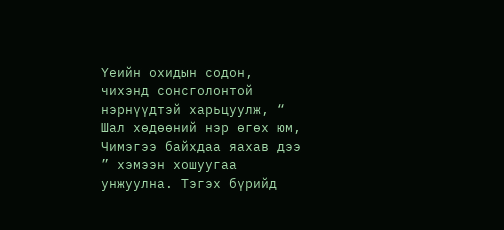Үеийн охидын содон, чихэнд сонсголонтой нэрнүүдтэй харьцуулж, “ Шал хөдөөний нэр өгөх юм, Чимэгээ байхдаа яахав дээ ” хэмээн хошуугаа унжуулна. Тэгэх бүрийд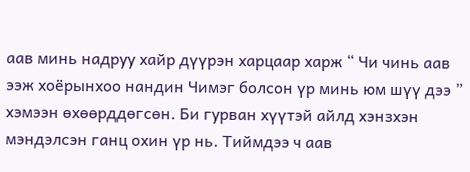аав минь надруу хайр дүүрэн харцаар харж “ Чи чинь аав ээж хоёрынхоо нандин Чимэг болсон үр минь юм шүү дээ ” хэмээн өхөөрддөгсөн. Би гурван хүүтэй айлд хэнзхэн мэндэлсэн ганц охин үр нь. Тиймдээ ч аав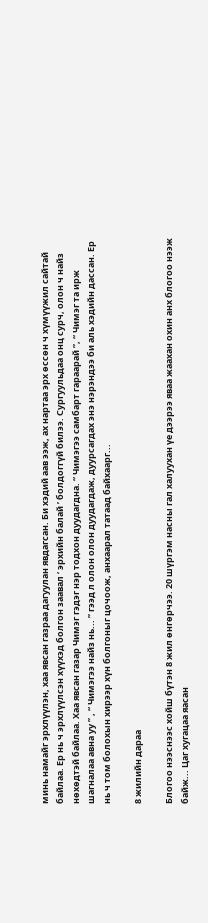минь намайг эрхлүүлэн, хаа явсан газраа дагуулан явдагсан. Би хэдий аав ээж, ах нартаа эрх өссөн ч хүмүүжил сайтай байлаа. Ер нь ч эрхлүүлсэн хүүхэд болгон заавал ‘ эрхийн балай ’ болдоггүй билээ. Сургуульдаа онц сурч, олон ч найз нөхөдтэй байлаа. Хаа явсан газар Чимэг гэдэг нэр тодхон дуудагдна. “ Чимэгээ самбарт гараарай ”, “ Чимэг та ирж шагналаа авна уу ” , “ Чимэгээ найз нь... ” гээд л олон олон дуудагдаж, дуурсагдах энэ нэрэндээ би аль хэдийн дассан. Ер нь ч том болохын хирээр хүн болгоныг цочоож, анхаарал татаад байхаарг...

8 жилийн дараа

Блогоо нээснээс хойш бүтэн 8 жил өнгөрчээ. 20 шүргэм насны гал халуухан үе дээрээ яваа жаахан охин анх блогоо нээж байж... Цаг хугацаа яасан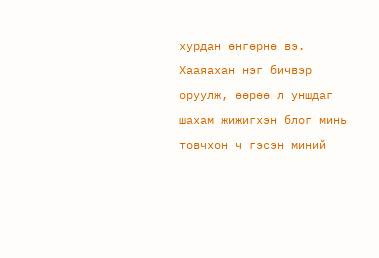хурдан өнгөрнө вэ. Хааяахан нэг бичвэр оруулж, өөрөө л уншдаг шахам жижигхэн блог минь товчхон ч гэсэн миний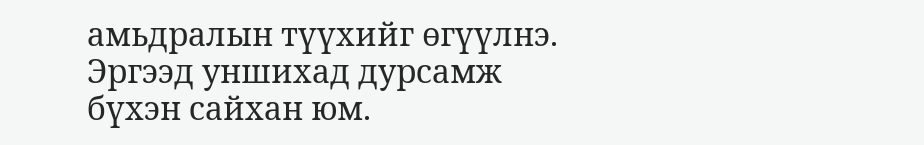амьдралын түүхийг өгүүлнэ. Эргээд уншихад дурсамж бүхэн сайхан юм.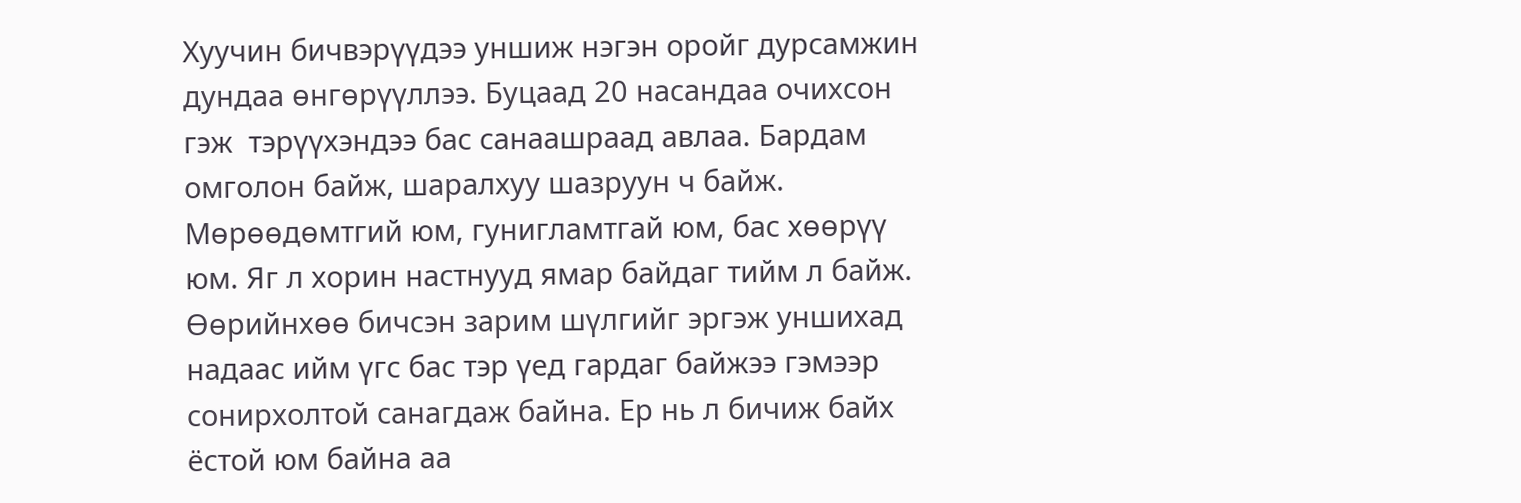Хуучин бичвэрүүдээ уншиж нэгэн оройг дурсамжин дундаа өнгөрүүллээ. Буцаад 20 насандаа очихсон гэж  тэрүүхэндээ бас санаашраад авлаа. Бардам омголон байж, шаралхуу шазруун ч байж. Мөрөөдөмтгий юм, гунигламтгай юм, бас хөөрүү юм. Яг л хорин настнууд ямар байдаг тийм л байж. Өөрийнхөө бичсэн зарим шүлгийг эргэж уншихад надаас ийм үгс бас тэр үед гардаг байжээ гэмээр сонирхолтой санагдаж байна. Ер нь л бичиж байх ёстой юм байна аа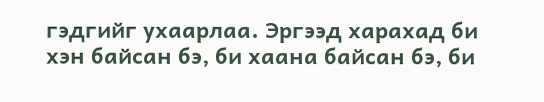гэдгийг ухаарлаа. Эргээд харахад би хэн байсан бэ, би хаана байсан бэ, би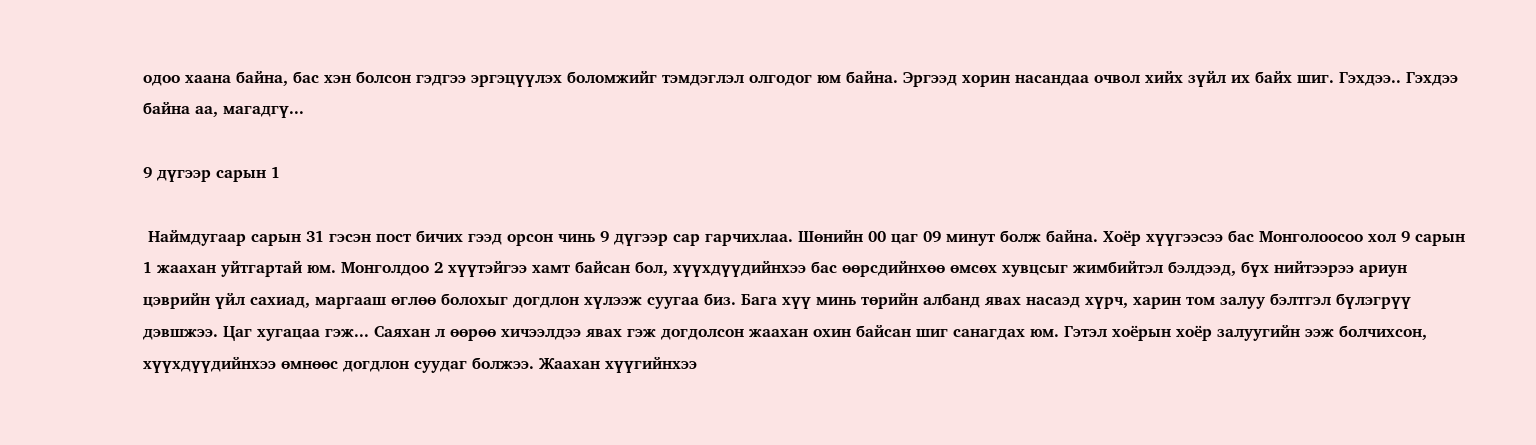одоо хаана байна, бас хэн болсон гэдгээ эргэцүүлэх боломжийг тэмдэглэл олгодог юм байна. Эргээд хорин насандаа очвол хийх зүйл их байх шиг. Гэхдээ.. Гэхдээ байна аа, магадгү...

9 дүгээр сарын 1

 Наймдугаар сарын 31 гэсэн пост бичих гээд орсон чинь 9 дүгээр сар гарчихлаа. Шөнийн 00 цаг 09 минут болж байна. Хоёр хүүгээсээ бас Монголоосоо хол 9 сарын 1 жаахан уйтгартай юм. Монголдоо 2 хүүтэйгээ хамт байсан бол, хүүхдүүдийнхээ бас өөрсдийнхөө өмсөх хувцсыг жимбийтэл бэлдээд, бүх нийтээрээ ариун цэврийн үйл сахиад, маргааш өглөө болохыг догдлон хүлээж суугаа биз. Бага хүү минь төрийн албанд явах насаэд хүрч, харин том залуу бэлтгэл бүлэгрүү дэвшжээ. Цаг хугацаа гэж... Саяхан л өөрөө хичээлдээ явах гэж догдолсон жаахан охин байсан шиг санагдах юм. Гэтэл хоёрын хоёр залуугийн ээж болчихсон, хүүхдүүдийнхээ өмнөөс догдлон суудаг болжээ. Жаахан хүүгийнхээ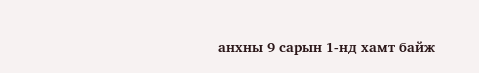анхны 9 сарын 1-нд хамт байж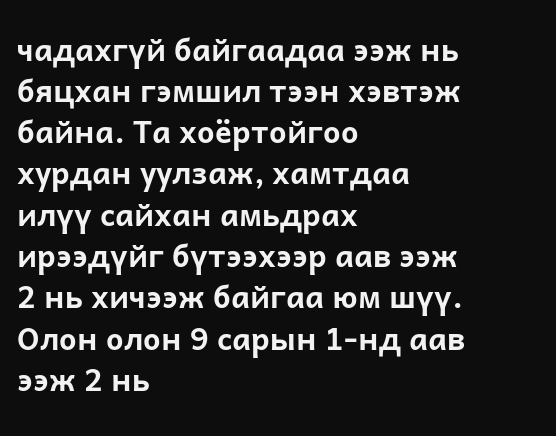чадахгүй байгаадаа ээж нь бяцхан гэмшил тээн хэвтэж байна. Та хоёртойгоо хурдан уулзаж, хамтдаа илүү сайхан амьдрах ирээдүйг бүтээхээр аав ээж 2 нь хичээж байгаа юм шүү. Олон олон 9 сарын 1-нд аав ээж 2 нь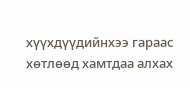хүүхдүүдийнхээ гараас хөтлөөд хамтдаа алхах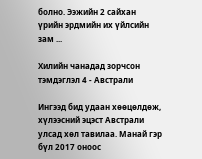болно. Ээжийн 2 сайхан үрийн эрдмийн их үйлсийн зам ...

Хилийн чанадад зорчсон тэмдэглэл 4 - Австрали

Ингээд бид удаан хөөцөлдөж, хүлээсний эцэст Австрали улсад хөл тавилаа. Манай гэр бүл 2017 оноос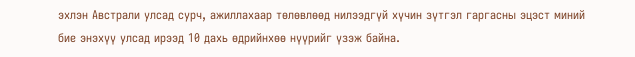эхлэн Австрали улсад сурч, ажиллахаар төлөвлөөд нилээдгүй хүчин зүтгэл гаргасны эцэст миний бие энэхүү улсад ирээд 10 дахь өдрийнхөө нүүрийг үзэж байна.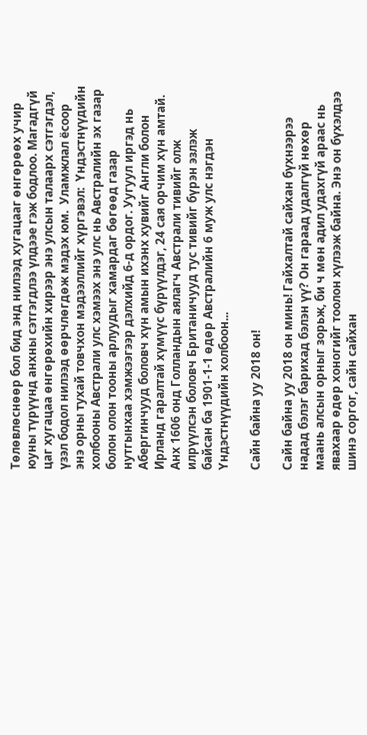Төлөвлөснөөр бол бид энд нилээд хугацааг өнгөрөөх учир юуны түрүүнд анхны сэтгэгдлээ үлдээе гэж бодлоо. Магадгүй цаг хугацаа өнгөрөхийн хирээр энэ улсын талаарх сэтгэгдэл, үзэл бодол нилээд өөрчлөгдөж мэдэх юм.  Уламжлал ёсоор энэ орны тухай товчхон мэдээллийг хүргэвэл:  Үндэстнүүдийн холбооны Австрали улс хэмээх энэ улс нь Австралийн эх газар болон олон тооны арлуудыг хамардаг бөгөөд газар нутгынхаа хэмжээгээр дэлхийд 6-д ордог. Уугуул иргэд нь Абергинчууд боловч хүн амын ихэнх хувийг Англи болон Ирланд гаралтай хүмүүс бүрүүлдэг, 24 сая орчим хүн амтай. Анх 1606 онд Голландын аялагч Австрали тивийг олж илрүүлсэн боловч Британичууд тус тивийг бүрэн эзлэж байсан ба 1901-1-1 өдөр Австралийн 6 муж улс нэгдэн Үндэстнүүдийн холбоон...

Сайн байна уу 2018 он!

Сайн байна уу 2018 он минь! Гайхалтай сайхан бүхнээрээ надад бэлэг барихад бэлэн үү? Он гараад удалгүй нөхөр маань алсын орныг зорьж, би ч мөн адил удахгүй араас нь явахаар өдөр хоногийг тоолон хүлээж байна. Энэ он бүхэлдээ шинэ соргог, сайн сайхан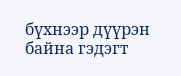бүхнээр дүүрэн байна гэдэгт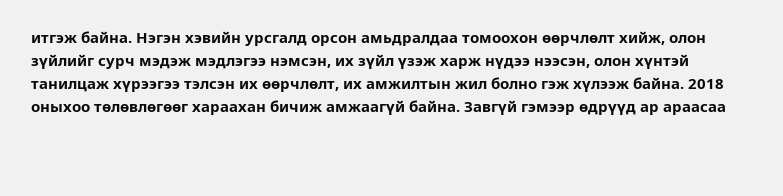итгэж байна. Нэгэн хэвийн урсгалд орсон амьдралдаа томоохон өөрчлөлт хийж, олон зүйлийг сурч мэдэж мэдлэгээ нэмсэн, их зүйл үзэж харж нүдээ нээсэн, олон хүнтэй танилцаж хүрээгээ тэлсэн их өөрчлөлт, их амжилтын жил болно гэж хүлээж байна. 2018 оныхоо төлөвлөгөөг хараахан бичиж амжаагүй байна. Завгүй гэмээр өдрүүд ар араасаа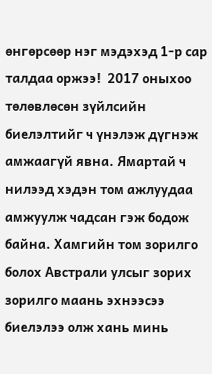өнгөрсөөр нэг мэдэхэд 1-р сар талдаа оржээ!  2017 оныхоо төлөвлөсөн зүйлсийн биелэлтийг ч үнэлэж дүгнэж амжаагүй явна. Ямартай ч нилээд хэдэн том ажлуудаа амжуулж чадсан гэж бодож байна. Хамгийн том зорилго болох Австрали улсыг зорих зорилго маань эхнээсээ биелэлээ олж хань минь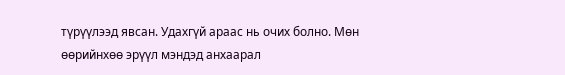түрүүлээд явсан. Удахгүй араас нь очих болно. Мөн өөрийнхөө эрүүл мэндэд анхаарал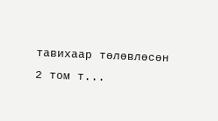тавихаар төлөвлөсөн 2 том т...